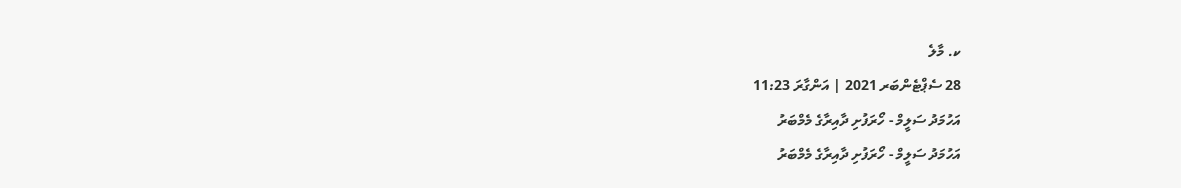ކ. މާލެ
28 ސެޕްޓެންބަރ 2021 | އަންގާރަ 11:23
އަހުމަދު ސަލީމް - ހޯރަފުށި ދާއިރާގެ މެމްބަރު
އަހުމަދު ސަލީމް - ހޯރަފުށި ދާއިރާގެ މެމްބަރު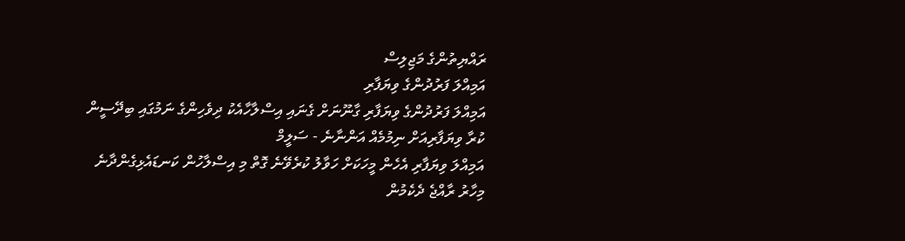ރައްޔިތުންގެ މަޖިލިސް
އަމިއްލަ ފަރުދުންގެ ވިޔަފާރި
އަމިއްލަ ފަރުދުންގެ ވިޔަފާރި ގާނޫނަށް ގެނައި އިސްލާހާއެކު ދިވެހިންގެ ނަމުގައި ބިދޭސީން ކުރާ ވިޔަފާރިއަށް ނިމުމެއް އަންނާނެ - ސަލީމް
އަމިއްލަ ވިޔަފާރި އެހެން މީހަކަށް ހަވާލު ކުރެވޭނެ ގޮތް މި އިސްލާހުން ކަނޑައެޅިގެންދާނެ
މިހާރު ރާއްޖެ ދެކެމުން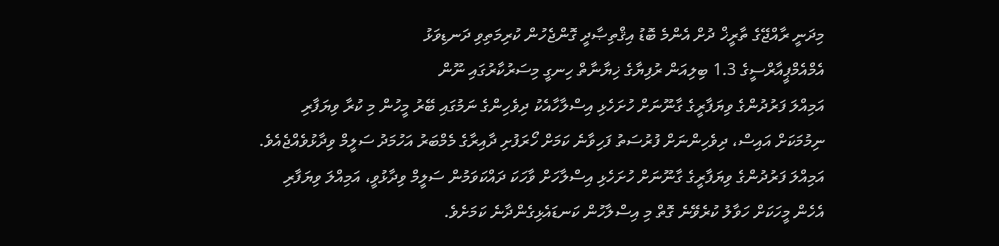މިދަނީ ރާއްޖޭގެ ތާރީޚް ދުށް އެންމެ ބޮޑު އިޤްތިޞާދީ ގޮންޖެހުން ކުރިމަތިވި ދަނޑިވަޅު
އެމްއެމްޕީއާރްސީގެ 1.3 ބިލިއަން ރުފިޔާގެ ޚިޔާނާތް ހިނގީ މިސަރުކާރުގައި ނޫން
އަމިއްލަ ފަރުދުންގެ ވިޔަފާރީގެ ގާނޫނަށް ހުށަހެޅި އިސްލާހާއެކު ދިވެހިންގެ ނަމުގައި ބޭރު މީހުން މި ކުރާ ވިޔަފާރި ނިމުމަކަށް އައިސް، ދިވެހިންނަށް ފުރުސަތު ފަހިވާނެ ކަމަށް ހޯރަފުށި ދާއިރާގެ މެމްބަރު އަހުމަދު ސަލީމް ވިދާޅުވެއްޖެއެވެ.
އަމިއްލަ ފަރުދުންގެ ވިޔަފާރީގެ ގާނޫނަށް ހުށަހެޅި އިސްލާހަށް ވާހަކަ ދައްކަވަމުން ސަލީމް ވިދާޅުވީ، އަމިއްލަ ވިޔަފާރި އެހެން މީހަކަށް ހަވާލު ކުރެވޭނެ ގޮތް މި އިސްލާހުން ކަނޑައެޅިގެންދާނެ ކަމަށެވެ.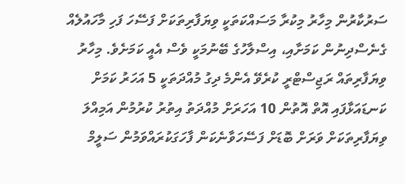ސަރުކާރުން މިހާރު މިކުރާ މަސައްކަތަކީ ވިޔަފާރިތަކަށް ފަސޭހަ ފަހި މާހައުލެއް ގެނެސްދިނުން ކަމަށާއި، އިސްލާހުގެ ބޭނުމަކީ ވެސް އެއީ ކަމަށެވެ. މިހާރު ވިޔަފާރިތައް ރަޖިސްޓްރީ ކުރެވޭ އެންމެ ދިގު މުއްދަތަކީ 5 އަހަރު ކަމަށް ކަނޑައަޅާފައި އޮތް އޮތުން 10 އަހަރަށް މުއްދަތު އިތުރު ކުރުމުން އަމިއްލަ ވިޔަފާރިތަކަށް ވަރަށް ބޮޑަށް ފަސޭހަވާނެކަން ފާހަގަކުރައްވަމުން ސަލީމް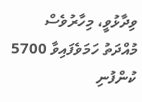ވިދާޅުވީ، މިހާރުވެސް މުއްދަތު ހަމަވެފައިވާ 5700 ކުންފުނި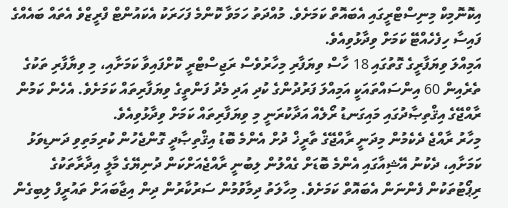އިކޮނޮމިކް މިނިސްޓްރީގައި އެބައޮތް ކަމަށެވެ. މުއްދަތު ހަމަވާ ކޮންމެ ފަހަރަކު އެކައުންޓް ފްރީޒްވެ އެތައް ބައެއްގެ ފައިސާ ހިފެހެއްޓޭ ކަމަށް ވިދާޅުވިއެވެ.
އަމިއްލަ ވިޔަފާރީގެ ގޮތުގައި 18 ހާސް ވިޔަފާރި މިހާރުވެސް ރަޖިސްޓްރީ ކޮށްފައިވާ ކަމަށާއި، މި ވިޔާފާރި ތަކުގެ ތެރެއިން 60 އިންސައްތައަކީ އަމިއްލަ ފަރުދުންގެ ކުދި އަދި މެދު ފަންތީގެ ވިޔަފާރިތައް ކަމަށެވެ. އެހެން ކަމުން ރާއްޖޭގެ އިޤްތިޞާދުގައި މައިގަނޑު ރޯލެއް އަދާކުރަނީ މި ވިޔަފާރިތައް ކަމަށް ވިދާޅުވިއެވެ.
މިހާރު ރާއްޖެ ދެކެމުން މިދަނީ ރާއްޖޭގެ ތާރީޚް ދުށް އެންމެ ބޮޑު އިޤްތިޞާދީ ގޮންޖެހުން ކުރިމަތިވި ދަނޑިވަޅު ކަމަށާއި، ދެކުނު އޭޝިއާގައި އެންމެ ބޮޑަށް ގެއްލުން ލިބުނީ ރާއްޖެއަށްކަން ދުނިޔޭގެ މާލީ އިދާރާތަކުގެ ރިޕޯޓުތަކުން ފެންނަން އެބައޮތް ކަމަށެވެ. މިހާލަތު ދިމާވުމުން ސަރުކާރުން ދިން އިޖާބައަށް ތައުރީފް ލިބިގެން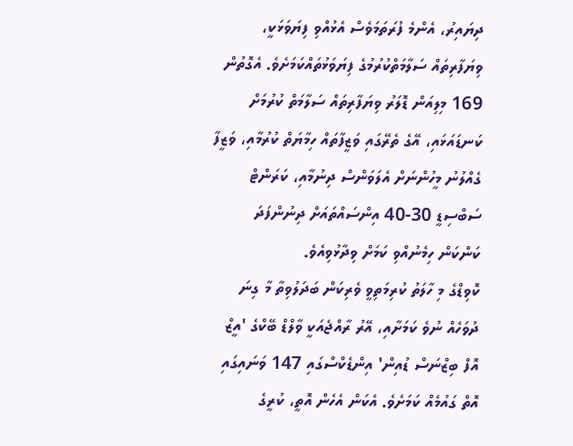ދިޔައިރު، އެންމެ ފުރަތަމަވެސް އެޅުއްވި ފިޔަވަޅަކީ، ވިޔަފާރިތައް ސަލާމަތްކުރުމުގެ ފިޔަވަޅުތައްކަމަށެވެ. އެގޮތުން 169 މިލިއަން ޑޮލަރު ވިޔަފާރިތައް ސަލާމަތް ކުރުމަށް ކަނޑައަޅައި، އޭގެ ތެރޭގައި ވަޒީފާތައް ހިމާޔަތް ކުރުމާއި، ވަޒީފާ ގެއްލުނު މީހުންނަށް އެލަވަންސް ދިނުމާއި، ކަރަންޓް ސަބްސިޑީ 30-40 އިންސައްތައަށް ދިނުންފަދަ ކަންކަން ހިމެނުއްވި ކަމަށް ވިދާޅުވިއެވެ.
ކޮވިޑްގެ މި ހާލަތު ކުރިމަތިވީ ވެރިކަން ބަދަލުވިތާ މާ ގިނަ ދުވަހެއް ނުވެ ކަމަށާއި، އޭރު ރާއްޖެއަކީ ވާލްޑް ބޭކްގެ 'އީޒް އޮފް ބިޒްނަސް ޑުއިން' އިންޑެކްސްގައި 147 ވަނައިގައި އޮތް ގައުމެއް ކަމަށެވެ. އެކަން އެހެން އޮތީ، ކުރީގެ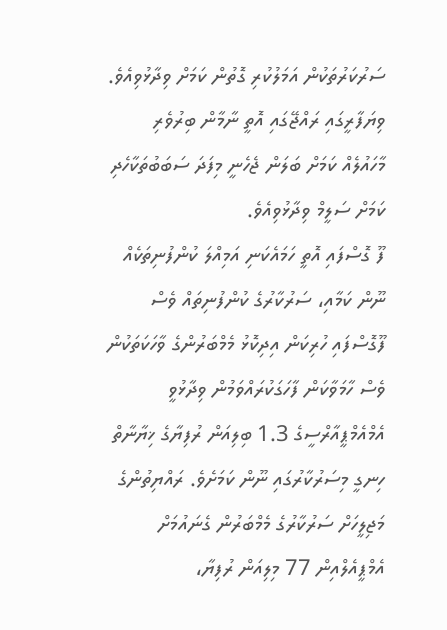ސަރުކަރުތަކުން އަމަލުކުރި ގޮތުން ކަމަށް ވިދާޅުވިއެވެ. ވިޔަފާރީގައި ރައްޖޭގައި އޮތީ ނާމާން ބިރުވެރި މާހައުލެއް ކަމަށް ބަލަން ޖެހެނީ މިފަދަ ސަބަބުތަކާހެދި ކަމަށް ސަލީމް ވިދާޅުވިއެވެ.
ފޫ ގޮސްފައި އޮތީ ހަމައެކަނި އަމިއްލަ ކުންފުނިތަކެއް ނޫން ކަމާއި، ސަރުކާރުގެ ކުންފުނިތައް ވެސް ފޫގޮސްފައި ހުރިކަން އިދިކޮޅު މެމްބަރުންގެ ވާހަކަތަކުން ވެސް ހާމަވާކަން ފާހަގަކުރައްވަމުން ވިދާޅުވީ އެމްއެމްޕީއާރްސީގެ 1.3 ބިލިއަން ރުފިޔާގެ ޚިޔާނާތް ހިނގީ މިސަރުކާރުގައި ނޫން ކަމަށެވެ. ރައްޔިތުންގެ މަޖިލީހަށް ސަރުކާރުގެ މެމްބަރުން ގެނައުމަށް އެމްޕީއެލްއިން 77 މިލިއަން ރުފިޔާ،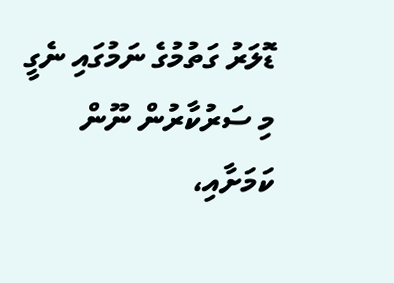ޑޮލަރު ގަތުމުގެ ނަމުގައި ނެގީ މި ސަރުކާރުން ނޫން ކަމަށާއި،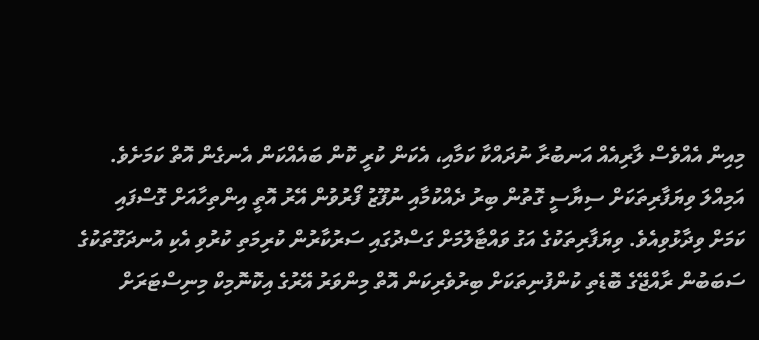މިއިން އެއްވެސް ލާރިއެއް އަނބުރާ ނުދައްކާ ކަމާއި، އެކަން ކުރީ ކޮން ބައެއްކަން އެނގެން އޮތް ކަމަށެވެ.
އަމިއްލަ ވިޔަފާރިތަކަށް ސިޔާސީ ގޮތުން ބިރު ދެއްކުމާއި ނުފޫޒު ފޯރުވުން އޭރު އޮތީ އިންތިހާއަށް ގޮސްފައި ކަމަށް ވިދާޅުވިއެވެ. ވިޔަފާރިތަކުގެ އަގު ވައްޓާލުމަށް ގަސްދުގައި ސަރުކާރުން ކުރިމަތި ކުރުވި އެކި އުނދަގޫތަކުގެ ސަބަބުން ރާއްޖޭގެ ބޮޑެތި ކުންފުނިތަކަށް ބިރުވެރިކަން އޮތް މިންވަރު އޭރުގެ އިކޮނޮމިކް މިނިސްޓަރަށް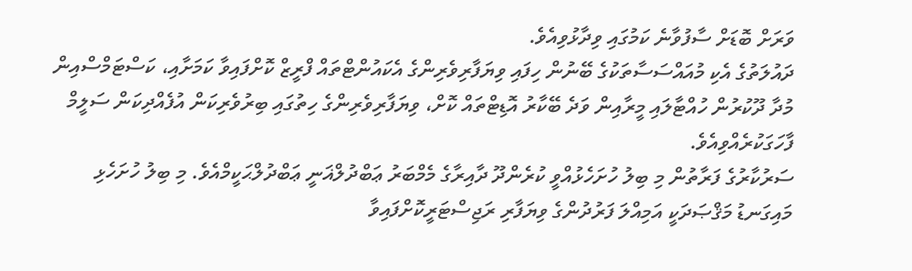ވަރަށް ބޮޑަށް ސާފުވާނެ ކަމުގައި ވިދާޅުވިއެވެ.
ދައުލަތުގެ އެކި މުއައްސަސާތަކުގެ ބޭނުން ހިފައި ވިޔަފާރިވެރިންގެ އެކައުންޓްތައް ފްރީޒް ކޮށްފައިވާ ކަމަށާއި، ކަސްޓަމްސްއިން މުދާ ދޫކުރުން ހުއްޓާލައި މީރާއިން ވަދެ ބޭކާރު އޮޑިޓްތައް ކޮށް، ވިޔަފާރިވެރިންގެ ހިތުގައި ބިރުވެރިކަން އުފެއްދިކަން ސަލީމް ފާހަގަކުރެއްވިއެވެ.
ސަރުކާރުގެ ފަރާތުން މި ބިލު ހުށަހެޅުއްވީ ކުރެންދޫ ދާއިރާގެ މެމްބަރު ޢަބްދުލްޣަނީ ޢަބްދުލްޙަކީމްއެވެ. މި ބިލު ހުށަހެޅި މައިގަނޑު މަޤްޞަދަކީ އަމިއްލަ ފަރުދުންގެ ވިޔަފާރި ރަޖިސްޓަރީކޮށްފައިވާ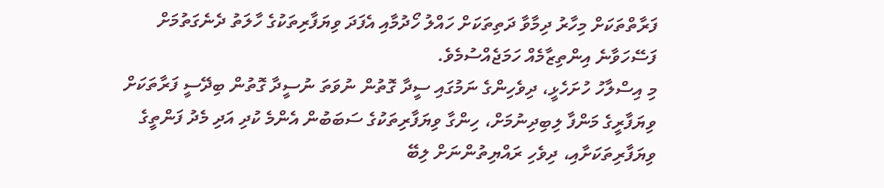ފަރާތްތަކަށް މިހާރު ދިމާވާ ދަތިތަކަށް ހައްލު ހޯދުމާއި އެފަދަ ވިޔަފާރިތަކުގެ ހާލަތު ދެނެގަތުމަށް ފަސޭހަވާނެ އިންތިޒާމެއް ހަމަޖެއްސުމެވެ.
މި އިސްލާހު ހުށަހެޅީ، ދިވެހިންގެ ނަމުގައި ސީދާ ގޮތުން ނުވަތަ ނުސީދާ ގޮތުން ބިދޭސީ ފަރާތަކަށް ވިޔަފާރީގެ މަންފާ ލިބިދިނުމަށް، ހިންގާ ވިޔަފާރިތަކުގެ ސަބަބުން އެންމެ ކުދި އަދި މެދު ފަންތީގެ ވިޔަފާރިތަކަށާއި، ދިވެހި ރައްޔިތުންނަށް ލިބޭ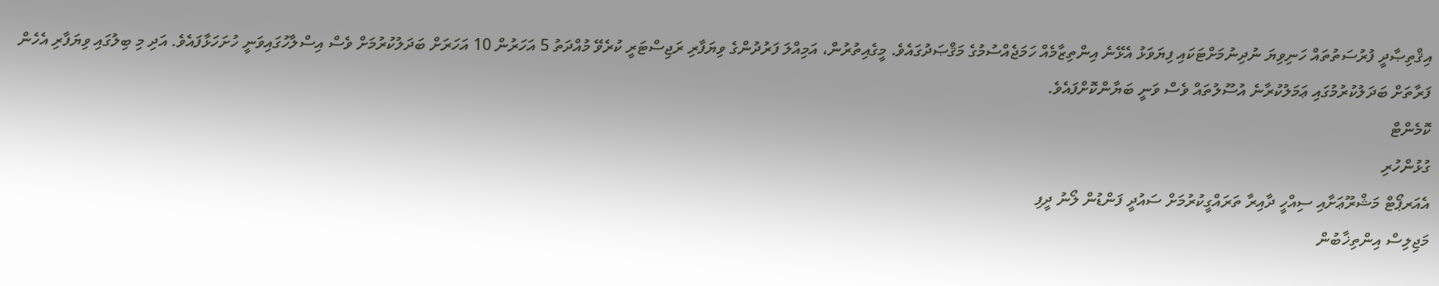އިޤްތިޞާދީ ފުރުސަތުތައް ހަނިވިޔަ ނުދިނުމަށްޓަކައި ފިޔަވަޅު އެޅޭނެ އިންތިޒާމެއް ހަމަޖެއްސުމުގެ މަޤްޞަދުގައެވެ. މީގެއިތުރުން، އަމިއްލަ ފަރުދުންގެ ވިޔަފާރި ރަޖިސްޓަރީ ކުރެވޭ މުއްދަތު 5 އަހަރުން 10 އަހަރަށް ބަދަލުކުރުމަށް ވެސް އިސްލާހުގައިވަނީ ހުށަހަޅާފައެވެ. އަދި މި ބިލުގައި ވިޔަފާރި އެހެން ފަރާތަށް ބަދަލުކުރުމުގައި ޢަމަލުކުރާނެ އުސޫލުތައް ވެސް ވަނީ ބަޔާންކޮށްފައެވެ.
ކޮމެންޓް
ގުޅުންހުރި
އެއަރޕޯޓް މަޝްރޫޢަށާއި ސިއްހީ ދާއިރާ ތަރައްގީކުރުމަށް ސައުދީ ފަންޑުން ލޯނު ދީފި
މަޖިލިސް އިންތިޚާބުން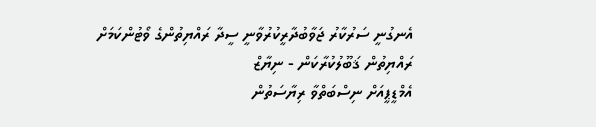އެނގުނީ ސަރުކާރު ޖަވާބުދާރީކުރުވާނީ ސީދާ ރައްޔިތުންގެ ވޯޓުންކަމަށް ރައްޔިތުން ޤަބޫލުކުރާކަން - ނިޔާޒް
އެމްޑީޕީއަށް ނިސްބަތްވާ ރިޔާސަތުން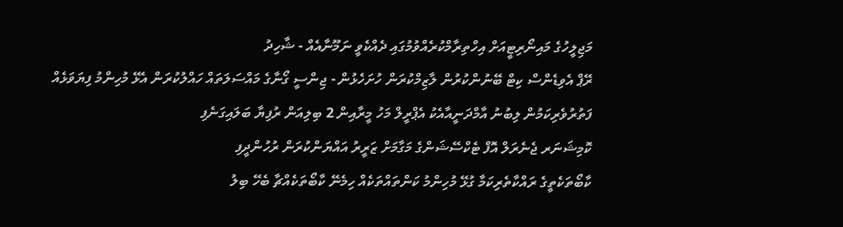މަޖިލީހުގެ މައިނޯރިޓީއަށް އިހްތިރާމްކުރެއްވުމުގައި ދެއްކެވީ ނަމޫނާއެއް - ޝާހިދު
ރޭޕް އެވިޑެންސް ކިޓް ބޭނުންކުރުން ލާޒިމްކުރަން ހުށަހެޅުން - ޖިންސީ ގޯނާގެ މައްސަލަތައް ހައްލުކުރަން އެޅޭ މުހިންމު ފިޔަވަޅެއް
ފަތުރުވެރިކަމުން ލިބުނު އާމްދަނީއާއެކު އެޕްރީލް މަހު މީރާއިން 2 ބިލިއަން ރުފިޔާ ބަލައިގަނެފި
ކޮމިޝަނަރ ޖެނެރަލް އޮފް ޓެކްސޭޝަންގެ މަގާމަށް ޒަރީރު އައްޔަންކުރަން ރުހުންދީފި
ކާބޯތަކެތީގެ ރައްކާތެރިކަމާ ގުޅޭ މުހިންމު ކަންތައްތަކެއް ހިމެނޭ ކާބޯތަކެއްޗާ ބެހޭ ބިލު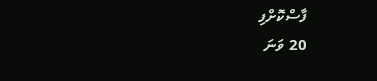ފާސްކޮށްފި
20 ވަނަ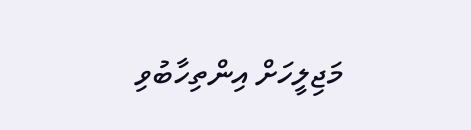މަޖިލީހަށް އިންތިހާބުވި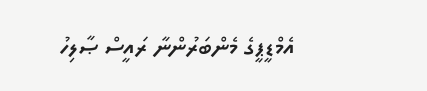އެމްޑީޕީގެ މެންބަރުންނާ ރައީސް ޞާލިހު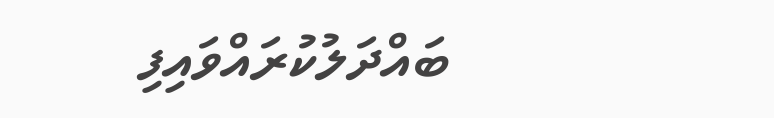ބައްދަލުކުރައްވައިފި